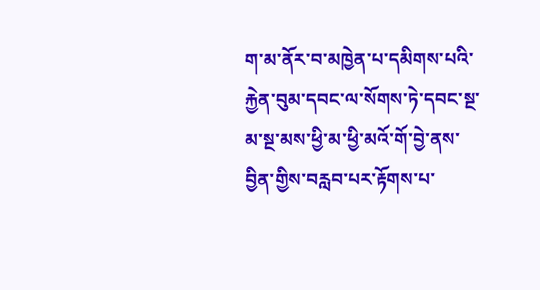ག་མ་ནོར་བ་མཁྱེན་པ་དམིགས་པའི་རྐྱེན་བུམ་དབང་ལ་སོགས་ཏེ་དབང་སྔ་མ་སྔ་མས་ཕྱི་མ་ཕྱི་མའོ་གོ་བྱེ་ནས་བྱིན་གྱིས་བརླབ་པར་རྟོགས་པ་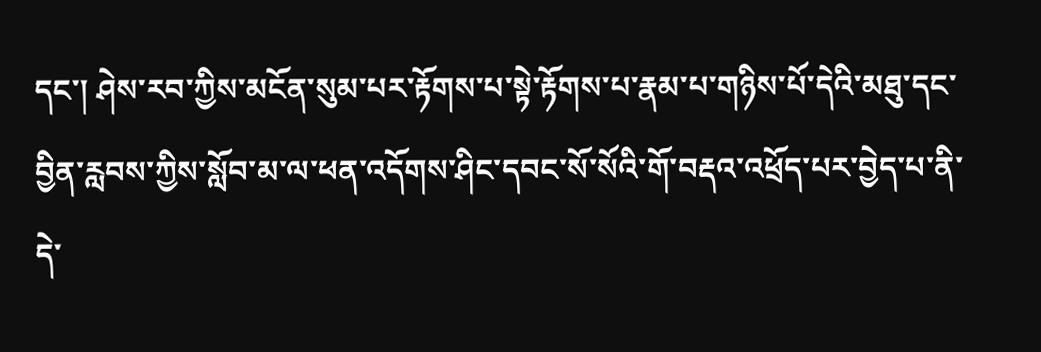དང་། ཤེས་རབ་ཀྱིས་མངོན་སུམ་པར་རྟོགས་པ་སྟེ་རྟོགས་པ་རྣམ་པ་གཉིས་པོ་དེའི་མཐུ་དང་བྱིན་རླབས་ཀྱིས་སློབ་མ་ལ་ཕན་འདོགས་ཤིང་དབང་སོ་སོའི་གོ་བརྡའ་འཕྲོད་པར་བྱེད་པ་ནི་དེ་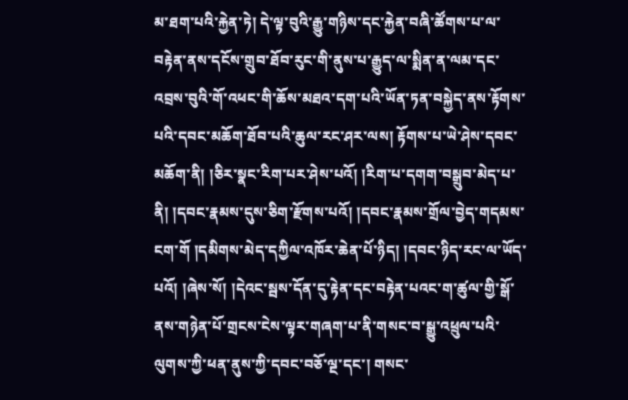མ་ཐག་པའི་རྐྱེན་ཏེ། དེ་ལྟ་བུའི་རྒྱུ་གཉིས་དང་རྐྱེན་བཞི་ཚོགས་པ་ལ་བརྟེན་ནས་དངོས་གྲུབ་ཐོབ་རུང་གི་ནུས་པ་རྒྱུད་ལ་སྨིན་ན་ལམ་དང་འབྲས་བུའི་གོ་འཕང་གི་ཆོས་མཐའ་དག་པའི་ཡོན་ཏན་བསྐྱེད་ནས་རྟོགས་པའི་དབང་མཆོག་ཐོབ་པའི་ཆུལ་རང་ཤར་ལས། རྟོགས་པ་ཡེ་ཤེས་དབང་མཆོག་ནི། །ཅིར་སྣང་རིག་པར་ཤེས་པའོ། །རིག་པ་དགག་བསྒྲུབ་མེད་པ་ནི། །དབང་རྣམས་དུས་ཅིག་རྫོགས་པའོ། །དབང་རྣམས་གྲོལ་བྱེད་གདམས་ངག་གོ །དམིགས་མེད་དཀྱིལ་འཁོར་ཆེན་པོ་ཉིད། །དབང་ཉིད་རང་ལ་ཡོད་པའོ། །ཞེས་སོ། །དེའང་སྦས་དོན་དུ་རྟེན་དང་བརྟེན་པའང་ག་ཚུལ་གྱི་སྒོ་ནས་གཉེན་པོ་གྲངས་ངེས་ལྟར་གཞག་པ་ནི་གསང་བ་སྒྱུ་འཕྲུལ་པའི་ལུགས་ཀྱི་ཕན་ནུས་ཀྱི་དབང་བཅོ་ལྔ་དང་། གསང་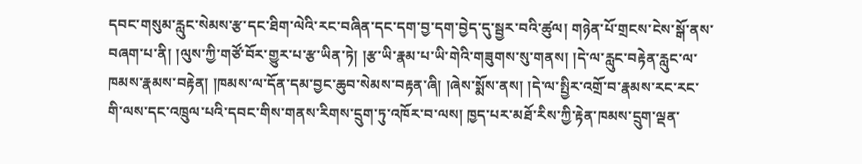དབང་གསུམ་རླུང་སེམས་རྩ་དང་ཐིག་ལེའི་རང་བཞིན་དང་དག་བྱ་དག་བྱེད་དུ་སྦྱར་བའི་ཚུལ། གཉེན་པོ་གྲངས་ངེས་སྒོ་ནས་བཞག་པ་ནི། །ལུས་ཀྱི་གཙོ་བོར་གྱུར་པ་རྩ་ཡིན་ཏེ། །རྩ་ཡི་རྣམ་པ་ཡི་གེའི་གཟུགས་སུ་གནས། །དེ་ལ་རླུང་བརྟེན་རླུང་ལ་ཁམས་རྣམས་བརྟེན། །ཁམས་ལ་དོན་དམ་བྱང་ཆུབ་སེམས་བརྟན་ཞི། །ཞེས་སྨོས་ནས། །དེ་ལ་སྤྱིར་འགྲོ་བ་རྣམས་རང་རང་གི་ལས་དང་འཁྲུལ་པའི་དབང་གིས་གནས་རིགས་དྲུག་ཏུ་འཁོར་བ་ལས། ཁྱད་པར་མཐོ་རིས་ཀྱི་རྟེན་ཁམས་དྲུག་ལྡན་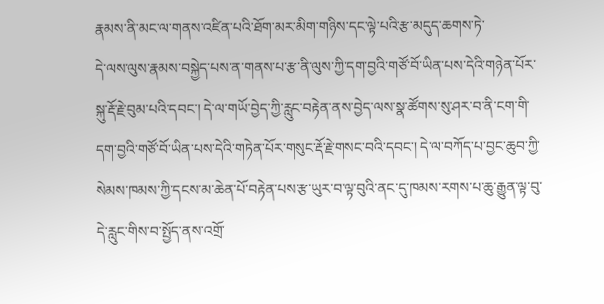རྣམས་ནི་མང་ལ་གནས་འཛིན་པའི་ཐོག་མར་མིག་གཉིས་དང་ལྟེ་པའི་རྩ་མདུད་ཆགས་ཏེ་
དེ་ལས་ལུས་རྣམས་བསྐྱེད་པས་ན་གནས་པ་རྩ་ནི་ལུས་ཀྱི་དག་བྱའི་གཙོ་བོ་ཡིན་པས་དེའི་གཉེན་པོར་སྐུ་རྡོ་རྗེ་བུམ་པའི་དབང་། དེ་ལ་གཡོ་བྱེད་ཀྱི་རླུང་བརྟེན་ནས་བྱེད་ལས་སྣ་ཚོགས་སུ་ཤར་བ་ནི་ངག་གི་དག་བྱའི་གཙོ་བོ་ཡིན་པས་དེའི་གཏེན་པོར་གསུང་རྡོ་རྗེ་གསང་བའི་དབང་། དེ་ལ་བཀོད་པ་བྱང་ཆུབ་ཀྱི་སེམས་ཁམས་ཀྱི་དངས་མ་ཆེན་པོ་བརྟེན་པས་རྩ་ཡུར་བ་ལྟ་བུའི་ནང་དུ་ཁམས་རགས་པ་ཆུ་རྒྱུན་ལྟ་བུ་དེ་རླུང་གིས་བ་སྤྱོད་ནས་འགྲོ་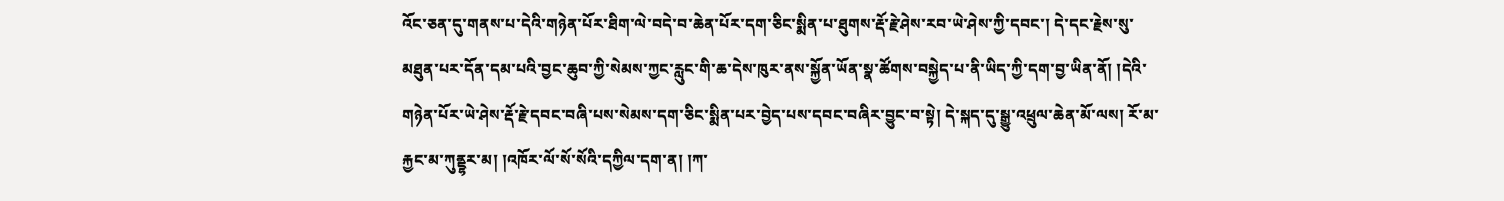འོང་ཅན་དུ་གནས་པ་དེའི་གཉེན་པོར་ཐིག་ལེ་བདེ་བ་ཆེན་པོར་དག་ཅིང་སྨིན་པ་ཐུགས་རྡོ་རྗེ་ཤེས་རབ་ཡེ་ཤེས་ཀྱི་དབང་། དེ་དང་རྗེས་སུ་མཐུན་པར་དོན་དམ་པའི་བྱང་ཆུབ་ཀྱི་སེམས་ཀྱང་རླུང་གི་ཆ་དེས་ཁུར་ནས་སྐྱོན་ཡོན་སྣ་ཚོགས་བསྐྱེད་པ་ནི་ཡིད་ཀྱི་དག་བྱ་ཡིན་ནོ། །དེའི་གཉེན་པོར་ཡེ་ཤེས་རྡོ་རྗེ་དབང་བཞི་པས་སེམས་དག་ཅིང་སྨིན་པར་བྱེད་པས་དབང་བཞིར་བྱུང་བ་སྟེ། དེ་སྐད་དུ་སྒྱུ་འཕྲུལ་ཆེན་མོ་ལས། རོ་མ་རྐྱང་མ་ཀུནྡྷར་མ། །འཁོར་ལོ་སོ་སོའི་དཀྱིལ་དག་ན། །ཀ་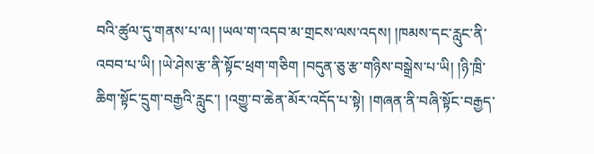བའི་ཚུལ་དུ་གནས་པ་ལ། །ཡལ་ག་འདབ་མ་གྲངས་ལས་འདས། །ཁམས་དང་རླུང་ནི་འབབ་པ་ཡི། །ཡེ་ཤེས་རྩ་ནི་སྟོང་ཕྲག་གཅིག །བདུན་ཅུ་རྩ་གཉིས་བསྒྲེས་པ་ཡི། །ཉི་ཁྲི་ཆིག་སྟོང་དྲུག་བརྒྱའི་རླུང་། །འགྱུ་བ་ཆེན་མོར་འདོད་པ་སྟེ། །གཞན་ནི་བཞི་སྟོང་བརྒྱད་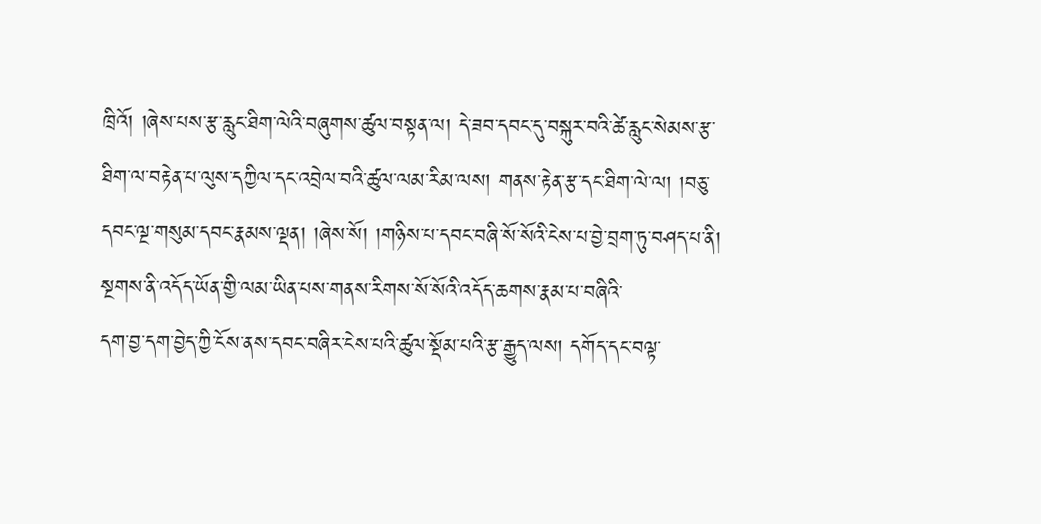ཁྲིའོ། །ཞེས་པས་རྩ་རླུང་ཐིག་ལེའི་བཞུགས་ཚུལ་བསྟན་ལ། དེ་ཟབ་དབང་དུ་བསྐུར་བའི་ཚེ་རླུང་སེམས་རྩ་ཐིག་ལ་བརྟེན་པ་ལུས་དཀྱིལ་དང་འབྲེལ་བའི་ཚུལ་ལམ་རིམ་ལས། གནས་རྟེན་རྩ་དང་ཐིག་ལེ་ལ། །བཅུ་དབང་ལྔ་གསུམ་དབང་རྣམས་ལྡན། །ཞེས་སོ། །གཉིས་པ་དབང་བཞི་སོ་སོའི་ངེས་པ་བྱེ་བྲག་ཏུ་བཤད་པ་ནི། སྔགས་ནི་འདོད་ཡོན་གྱི་ལམ་ཡིན་པས་གནས་རིགས་སོ་སོའི་འདོད་ཆགས་རྣམ་པ་བཞིའི་
དག་བྱ་དག་བྱེད་ཀྱི་ངོས་ནས་དབང་བཞིར་ངེས་པའི་ཚུལ་སྡོམ་པའི་རྩ་རྒྱུད་ལས། དགོད་དང་བལྟ་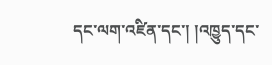དང་ལག་འཛིན་དང་། །འཁྱུད་དང་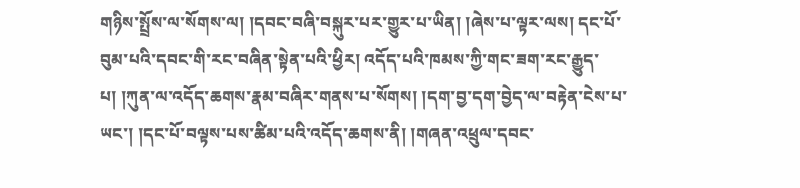གཉིས་སྤྲོས་ལ་སོགས་ལ། །དབང་བཞི་བསྐུར་པར་གྱུར་པ་ཡིན། །ཞེས་པ་ལྟར་ལས། དང་པོ་བུམ་པའི་དབང་གི་རང་བཞིན་སྟེན་པའི་ཕྱིར། འདོད་པའི་ཁམས་ཀྱི་གང་ཟག་རང་རྒྱུད་པ། །ཀུན་ལ་འདོད་ཆགས་རྣམ་བཞིར་གནས་པ་སོགས། །དག་བྱ་དག་བྱེད་ལ་བརྟེན་ངེས་པ་ཡང་། །དང་པོ་བལྟས་པས་ཚིམ་པའི་འདོད་ཆགས་ནི། །གཞན་འཕྲུལ་དབང་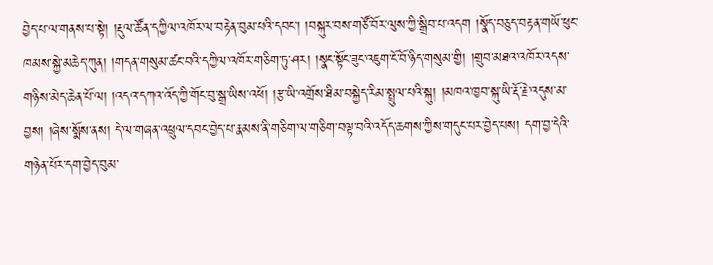བྱེད་པ་ལ་གནས་པ་སྟེ། །རྡུལ་ཚོན་དཀྱིལ་འཁོར་ལ་བརྟེན་བུམ་པའི་དབང་། །བསྐུར་བས་གཙོ་བོར་ལུས་ཀྱི་སྒྲིབ་པ་འདག །སྣོད་བཅུད་བརྟན་གཡོ་ཕུང་ཁམས་སྐྱེ་མཆེད་ཀུན། །གདན་གསུམ་ཚང་བའི་དཀྱིལ་འཁོར་གཅིག་ཏུ་ཤར། །སྣང་སྟོང་ཟུང་འཇུག་ངོ་བོ་ཉིད་གསུམ་གྱི། །གྲུབ་མཐའ་འཁོར་འདས་གཉིས་མེད་ཆེན་པོ་ལ། །འདའ་དཀའ་འོད་ཀྱི་གོང་བུ་སྒྲ་ཡིས་འཕོ། །རྩ་ཡི་འགྲོས་ཐིམ་བསྐྱེད་རིམ་སྤྲུལ་པའི་སྐུ། །མཁའ་ཁྱབ་སྐུ་ཡི་རྡོ་རྗེ་འདུས་མ་བྱས། །ཞེས་སྨོས་ནས། དེ་ལ་གཞན་འཕྲུལ་དབང་བྱེད་པ་རྣམས་ནི་གཅིག་ལ་གཅིག་བལྟ་བའི་འདོད་ཆགས་ཀྱིས་གདུང་པར་བྱེད་པས། དག་བྱ་དེའི་གཉེན་པོར་དག་བྱེད་བུམ་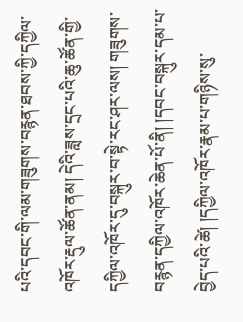པའི་དབང་གི་ལམ་གཟུགས་བརྙན་ཐབས་ཀྱི་དཀྱིལ་འཁོར་རྡུལ་ཚོན་ནམ། དེའི་ཟླས་དྲང་པའི་ཆུ་ཚོན་གྱི་དཀྱིལ་འཁོར་དུ་བསྐུར་བ་སྟེ་རང་ཤར་ལས། གཟུགས་བརྙན་དཀྱིལ་འཁོར་ཆེན་པོ་ནི། །དབང་བསྐུར་དམ་པ་བྱེད་པའི་ཚེ། །དཀྱིལ་འཁོར་རྣམ་པ་གཉིས་སུ་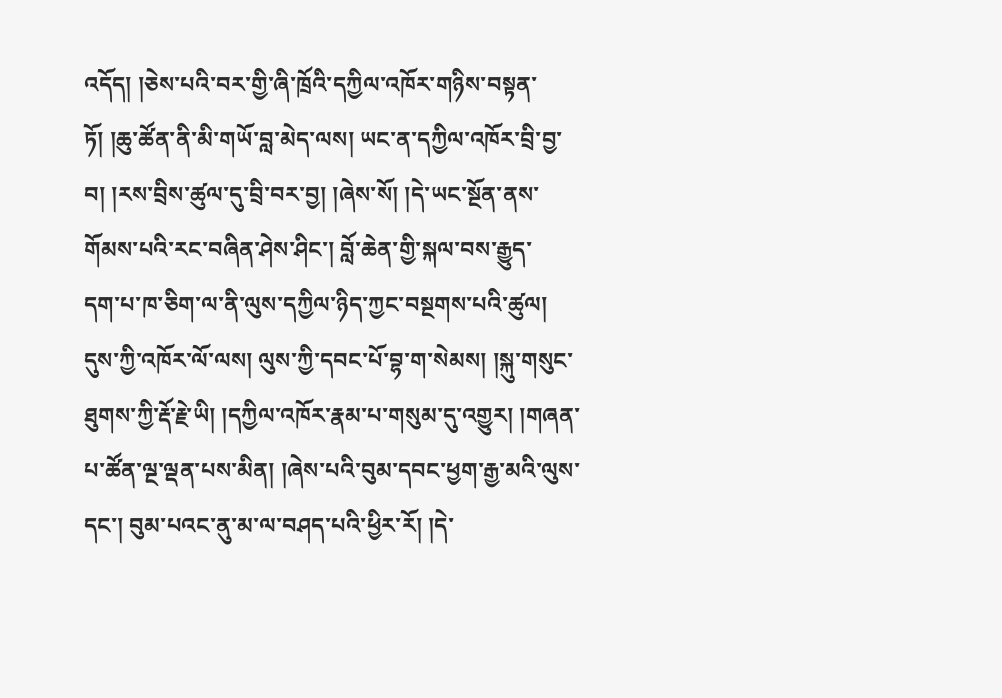འདོད། །ཅེས་པའི་བར་གྱི་ཞི་ཁྲོའི་དཀྱིལ་འཁོར་གཉིས་བསྟན་ཏོ། །ཆུ་ཚོན་ནི་མི་གཡོ་བླ་མེད་ལས། ཡང་ན་དཀྱིལ་འཁོར་བྲི་བྱ་བ། །རས་བྲིས་ཚུལ་དུ་བྲི་བར་བྱ། །ཞེས་སོ། །དེ་ཡང་སྔོན་ནས་གོམས་པའི་རང་བཞིན་ཤེས་ཤིང་། བློ་ཆེན་གྱི་སྐལ་བས་རྒྱུད་
དག་པ་ཁ་ཅིག་ལ་ནི་ལུས་དཀྱིལ་ཉིད་ཀྱང་བསྔགས་པའི་ཚུལ། དུས་ཀྱི་འཁོར་ལོ་ལས། ལུས་ཀྱི་དབང་པོ་བྷ་ག་སེམས། །སྐུ་གསུང་ཐུགས་ཀྱི་རྡོ་རྗེ་ཡི། །དཀྱིལ་འཁོར་རྣམ་པ་གསུམ་དུ་འགྱུར། །གཞན་པ་ཚོན་ལྔ་ལྡན་པས་མིན། །ཞེས་པའི་བུམ་དབང་ཕྱག་རྒྱ་མའི་ལུས་དང་། བུམ་པའང་ནུ་མ་ལ་བཤད་པའི་ཕྱིར་རོ། །དེ་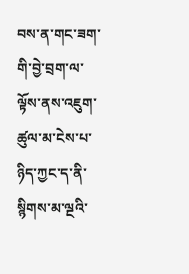བས་ན་གང་ཟག་གི་བྱེ་བྲག་ལ་ལྟོས་ནས་འཇུག་ཚུལ་མ་ངེས་པ་ཉིད་ཀྱང་ད་ནི་སྙིགས་མ་ལྔའི་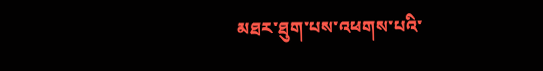མཐར་ཐུག་པས་འཕགས་པའི་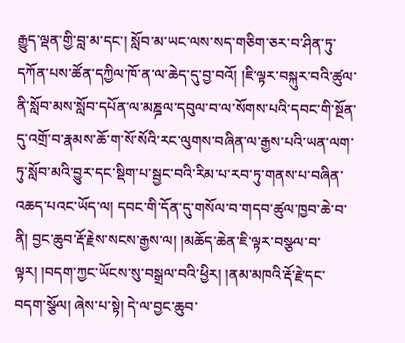རྒྱུད་ལྡན་གྱི་བླ་མ་དང་། སློབ་མ་ཡང་ལས་སད་གཅིག་ཅར་བ་ཤིན་ཏུ་དཀོན་པས་ཚོན་དཀྱིལ་ཁོ་ན་ལ་ཆེད་དུ་བྱ་བའོ། །ཇི་ལྟར་བསྐུར་བའི་ཚུལ་ནི་སློབ་མས་སློབ་དཔོན་ལ་མཎྜལ་དབུལ་བ་ལ་སོགས་པའི་དབང་གི་སྔོན་དུ་འགྲོ་བ་རྣམས་ཆོ་ག་སོ་སོའི་རང་ལུགས་བཞིན་ལ་རྒྱས་པའི་ཡན་ལག་ཏུ་སློབ་མའི་བྱུར་དང་སྡིག་པ་སྦྱང་བའི་རིམ་པ་རབ་ཏུ་གནས་པ་བཞིན་འཆད་པའང་ཡོད་ལ། དབང་གི་དོན་དུ་གསོལ་བ་གདབ་ཚུལ་ཁྱབ་ཆེ་བ་ནི། བྱང་ཆུབ་རྡོ་རྗེས་སངས་རྒྱས་ལ། །མཆོད་ཆེན་ཇི་ལྟར་བསྩལ་བ་ལྟར། །བདག་ཀྱང་ཡོངས་སུ་བསྒྲལ་བའི་ཕྱིར། །ནམ་མཁའི་རྡོ་རྗེ་དང་བདག་སྩོལ། ཞེས་པ་སྟེ། དེ་ལ་བྱང་ཆུབ་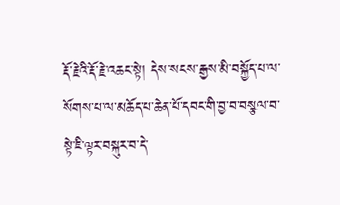རྡོ་རྗེའི་རྡོ་རྗེ་འཆང་སྟེ། དེས་སངས་རྒྱས་མི་བསྐྱོད་པ་ལ་སོགས་པ་ལ་མཆོད་པ་ཆེན་པོ་དབང་གི་བྱ་བ་བསྩལ་བ་སྟེ་ཇི་ལྟར་བསྐུར་བ་དེ་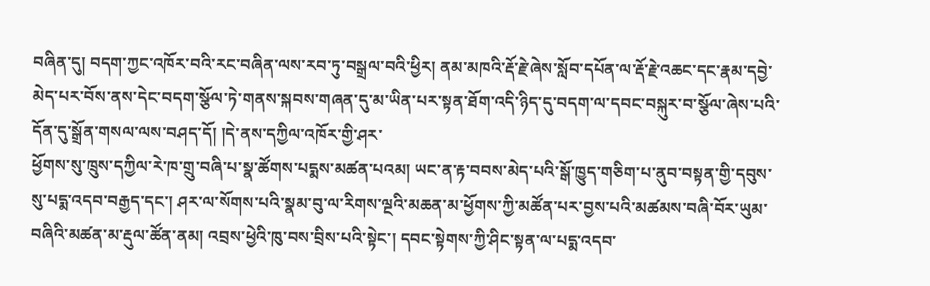བཞིན་དུ། བདག་ཀྱང་འཁོར་བའི་རང་བཞིན་ལས་རབ་ཏུ་བསྒྲལ་བའི་ཕྱིར། ནམ་མཁའི་རྡོ་རྗེ་ཞེས་སློབ་དཔོན་ལ་རྡོ་རྗེ་འཆང་དང་རྣམ་དབྱེ་མེད་པར་བོས་ནས་དེང་བདག་སྩོལ་ཏེ་གནས་སྐབས་གཞན་དུ་མ་ཡིན་པར་སྟན་ཐོག་འདི་ཉིད་དུ་བདག་ལ་དབང་བསྐུར་བ་སྩོལ་ཞེས་པའི་དོན་དུ་སྒྲོན་གསལ་ལས་བཤད་དོ། །དེ་ནས་དཀྱིལ་འཁོར་གྱི་ཤར་
ཕྱོགས་སུ་ཁྲུས་དཀྱིལ་རེ་ཁ་གྲུ་བཞི་པ་སྣ་ཚོགས་པདྨས་མཚན་པའམ། ཡང་ན་རྟ་བབས་མེད་པའི་སྒོ་ཁྱུད་གཅིག་པ་ནུབ་བསྟན་གྱི་དབུས་སུ་པདྨ་འདབ་བརྒྱད་དང་། ཤར་ལ་སོགས་པའི་སྣམ་བུ་ལ་རིགས་ལྔའི་མཆན་མ་ཕྱོགས་ཀྱི་མཚོན་པར་བྱས་པའི་མཚམས་བཞི་བོར་ཡུམ་བཞིའི་མཚན་མ་རྡུལ་ཚོན་ནམ། འབྲས་ཕྱེའི་ཁུ་བས་བྲིས་པའི་སྟེང་། དབང་སྟེགས་ཀྱི་ཤིང་སྟན་ལ་པདྨ་འདབ་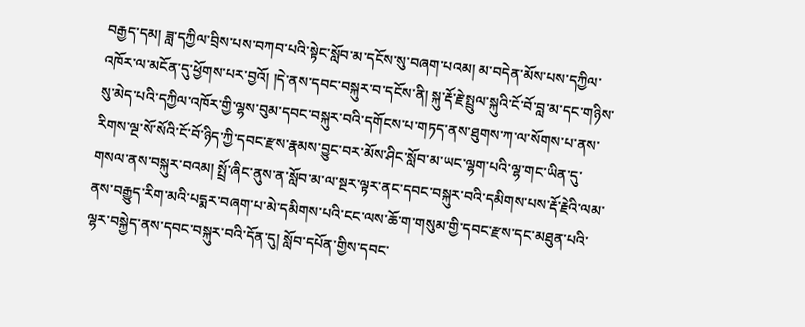བརྒྱད་དམ། ཟླ་དཀྱིལ་བྲིས་པས་བཀབ་པའི་སྟེང་སློབ་མ་དངོས་སུ་བཞག་པའམ། མ་བདེན་མོས་པས་དཀྱིལ་འཁོར་ལ་མངོན་དུ་ཕྱོགས་པར་བྱའོ། །དེ་ནས་དབང་བསྐུར་བ་དངོས་ནི། སྐུ་རྡོ་རྗེ་སྤྲུལ་སྐུའི་ངོ་བོ་བླ་མ་དང་གཉིས་སུ་མེད་པའི་དཀྱིལ་འཁོར་གྱི་ལྷས་བུམ་དབང་བསྐུར་བའི་དགོངས་པ་གཏད་ནས་ཐུགས་ཀ་ལ་སོགས་པ་ནས་རིགས་ལྔ་སོ་སོའི་ངོ་བོ་ཉིད་ཀྱི་དབང་རྫས་རྣམས་བྱུང་བར་མོས་ཤིང་སློབ་མ་ཡང་ལྷག་པའི་ལྷ་གང་ཡིན་དུ་གསལ་ནས་བསྐུར་བའམ། སྤྲོ་ཞིང་ནུས་ན་སློབ་མ་ལ་སྔར་ལྟར་ནང་དབང་བསྐུར་བའི་དམིགས་པས་རྡོ་རྗེའི་ལམ་ནས་བརྒྱུད་རིག་མའི་པདྨར་བཞག་པ་མེ་དམིགས་པའི་ངང་ལས་ཆོ་ག་གསུམ་གྱི་དབང་རྫས་དང་མཐུན་པའི་ལྷར་བསྐྱེད་ནས་དབང་བསྐུར་བའི་དོན་དུ། སློབ་དཔོན་གྱིས་དབང་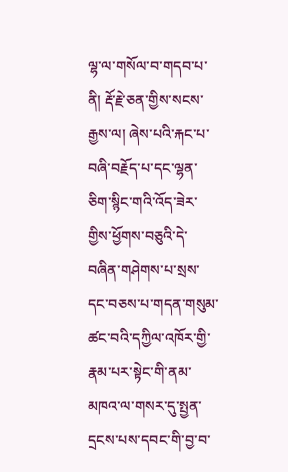ལྷ་ལ་གསོལ་བ་གདབ་པ་ནི། རྡོ་རྗེ་ཅན་གྱིས་སངས་རྒྱས་ལ། ཞེས་པའི་རྐང་པ་བཞི་བརྗོད་པ་དང་ལྷན་ཅིག་སྙིང་གའི་འོད་ཟེར་གྱིས་ཕྱོགས་བཅུའི་དེ་བཞིན་གཤེགས་པ་སྲས་དང་བཅས་པ་གདན་གསུམ་ཚང་བའི་དཀྱིལ་འཁོར་གྱི་རྣམ་པར་སྟེང་གི་ནམ་མཁའ་ལ་གསར་དུ་སྤྱན་དྲངས་པས་དབང་གི་བྱ་བ་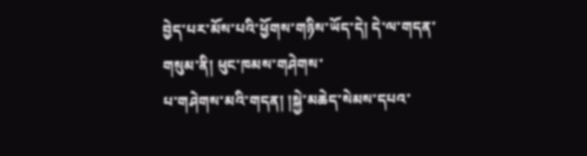བྱེད་པར་མོས་པའི་ཕྱོགས་གཉིས་ཡོད་དེ། དེ་ལ་གདན་གསུམ་ནི། ཕུང་ཁམས་གཤེགས་
པ་གཤེགས་མའི་གདན། །སྐྱེ་མཆེད་སེམས་དཔའ་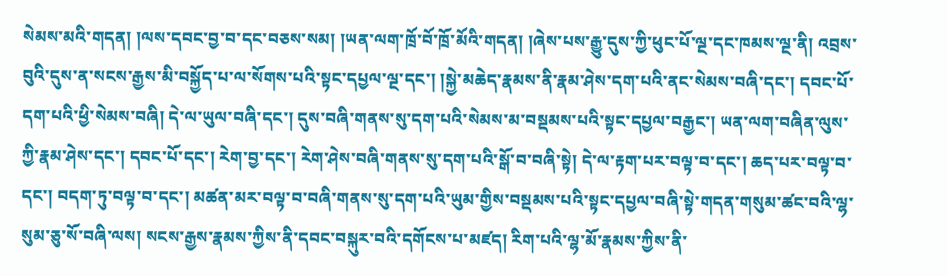སེམས་མའི་གདན། །ལས་དབང་བྱ་བ་དང་བཅས་སམ། །ཡན་ལག་ཁྲོ་བོ་ཁྲོ་མོའི་གདན། །ཞེས་པས་རྒྱུ་དུས་ཀྱི་ཕུང་པོ་ལྔ་དང་ཁམས་ལྔ་ནི། འབྲས་བུའི་དུས་ན་སངས་རྒྱས་མི་བསྐྱོད་པ་ལ་སོགས་པའི་སྟང་དཔྱལ་ལྔ་དང་། །སྐྱེ་མཆེད་རྣམས་ནི་རྣམ་ཤེས་དག་པའི་ནང་སེམས་བཞི་དང་། དབང་པོ་དག་པའི་ཕྱི་སེམས་བཞི། དེ་ལ་ཡུལ་བཞི་དང་། དུས་བཞི་གནས་སུ་དག་པའི་སེམས་མ་བསྡམས་པའི་སྟང་དཔྱལ་བརྒྱང་། ཡན་ལག་བཞིན་ལུས་ཀྱི་རྣམ་ཤེས་དང་། དབང་པོ་དང་། རེག་བྱ་དང་། རེག་ཤེས་བཞི་གནས་སུ་དག་པའི་སྒོ་བ་བཞི་སྟེ། དེ་ལ་རྟག་པར་བལྟ་བ་དང་། ཆད་པར་བལྟ་བ་དང་། བདག་ཏུ་བལྟ་བ་དང་། མཚན་མར་བལྟ་བ་བཞི་གནས་སུ་དག་པའི་ཡུམ་གྱིས་བསྡམས་པའི་སྟང་དཔྱལ་བཞི་སྟེ་གདན་གསུམ་ཚང་བའི་ལྷ་སུམ་ཅུ་སོ་བཞི་ལས། སངས་རྒྱས་རྣམས་ཀྱིས་ནི་དབང་བསྐུར་བའི་དགོངས་པ་མཛད། རིག་པའི་ལྷ་མོ་རྣམས་ཀྱིས་ནི་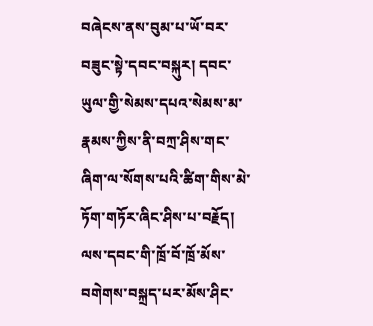བཞེངས་ནས་བུམ་པ་ཡོ་བར་བཟུང་སྟེ་དབང་བསྐུར། དབང་ཡུལ་གྱི་སེམས་དཔའ་སེམས་མ་རྣམས་ཀྱིས་ནི་བཀྲ་ཤིས་གང་ཞིག་ལ་སོགས་པའི་ཚིག་གིས་མེ་ཏོག་གཏོར་ཞིང་ཤིས་པ་བརྗོད། ལས་དབང་གི་ཁྲོ་བོ་ཁྲོ་མོས་བགེགས་བསྐྲད་པར་མོས་ཤིང་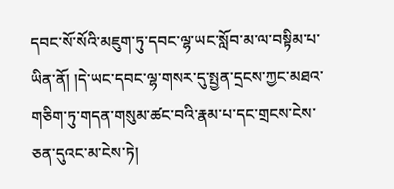དབང་སོ་སོའི་མཇུག་ཏུ་དབང་ལྷ་ཡང་སློབ་མ་ལ་བསྟིམ་པ་ཡིན་ནོ། །དེ་ཡང་དབང་ལྷ་གསར་དུ་སྤྱན་དྲངས་ཀྱང་མཐའ་གཅིག་ཏུ་གདན་གསུམ་ཚང་བའི་རྣམ་པ་དང་གྲངས་ངེས་ཅན་དུའང་མ་ངེས་ཏེ།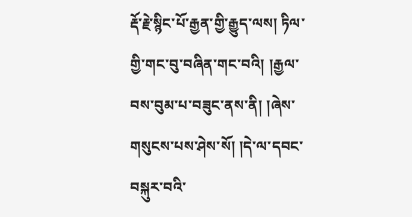རྡོ་རྗེ་སྙིང་པོ་རྒྱན་གྱི་རྒྱུད་ལས། ཏིལ་གྱི་གང་བུ་བཞིན་གང་བའི། །རྒྱལ་བས་བུམ་པ་བཟུང་ནས་ནི། །ཞེས་གསུངས་པས་ཤེས་སོ། །དེ་ལ་དབང་བསྐུར་བའི་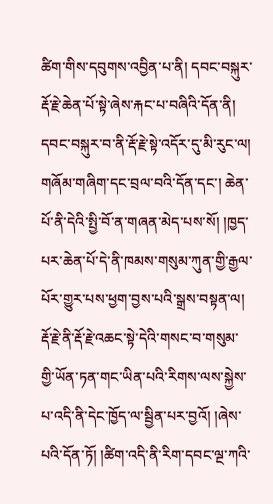ཚིག་གིས་དབུགས་འབྱིན་པ་ནི། དབང་བསྐུར་རྡོ་རྗེ་ཆེན་པོ་སྟེ་ཞེས་རྐང་པ་བཞིའི་དོན་ནི། དབང་བསྐུར་བ་ནི་རྡོ་རྗེ་སྟེ་འདོར་དུ་མི་རུང་ལ། གཞོམ་གཞིག་དང་བྲལ་བའི་དོན་དང་། ཆེན་པོ་ནི་དེའི་སྤྱི་བོ་ན་གཞན་མེད་པས་སོ། །ཁྱད་པར་ཆེན་པོ་དེ་ནི་ཁམས་གསུམ་ཀུན་གྱི་རྒྱལ་པོར་གྱུར་པས་ཕྱག་བྱས་པའི་སྒྲས་བསྟན་ལ། རྡོ་རྗེ་ནི་རྡོ་རྗེ་འཆང་སྟེ་དེའི་གསང་བ་གསུམ་གྱི་ཡོན་ཏན་གང་ཡིན་པའི་རིགས་ལས་སྐྱེས་པ་འདི་ནི་དེང་ཁྱོད་ལ་སྦྱིན་པར་བྱའོ། །ཞེས་པའི་དོན་ཏོ། །ཚིག་འདི་ནི་རིག་དབང་ལྔ་ཀའི་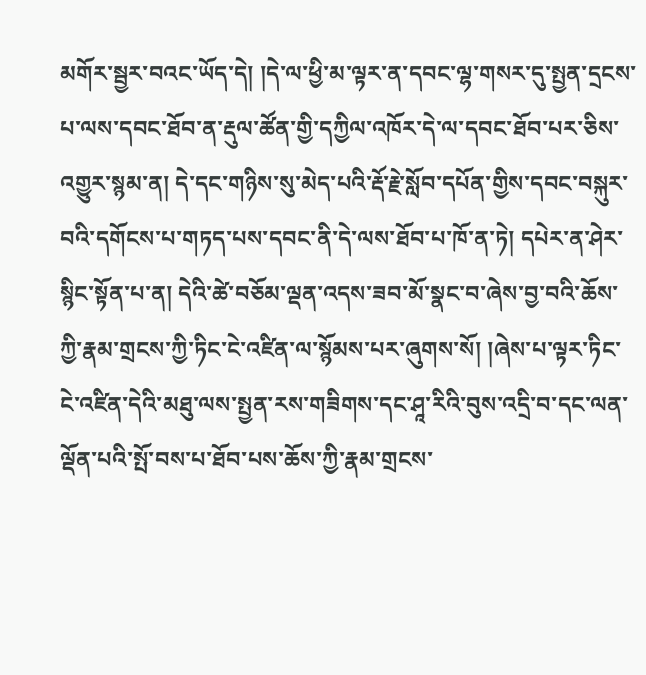མགོར་སྦྱར་བའང་ཡོད་དེ། །དེ་ལ་ཕྱི་མ་ལྟར་ན་དབང་ལྷ་གསར་དུ་སྤྱན་དྲངས་པ་ལས་དབང་ཐོབ་ན་རྡུལ་ཚོན་གྱི་དཀྱིལ་འཁོར་དེ་ལ་དབང་ཐོབ་པར་ཅིས་འགྱུར་སྙམ་ན། དེ་དང་གཉིས་སུ་མེད་པའི་རྡོ་རྗེ་སློབ་དཔོན་གྱིས་དབང་བསྐུར་བའི་དགོངས་པ་གཏད་པས་དབང་ནི་དེ་ལས་ཐོབ་པ་ཁོ་ན་ཏེ། དཔེར་ན་ཤེར་སྙིང་སྟོན་པ་ན། དེའི་ཚེ་བཅོམ་ལྡན་འདས་ཟབ་མོ་སྣང་བ་ཞེས་བྱ་བའི་ཆོས་ཀྱི་རྣམ་གྲངས་ཀྱི་ཏིང་ངེ་འཛིན་ལ་སྙོམས་པར་ཞུགས་སོ། །ཞེས་པ་ལྟར་ཏིང་ངེ་འཛིན་དེའི་མཐུ་ལས་སྤྱན་རས་གཟིགས་དང་ཤཱ་རིའི་བུས་འདྲི་བ་དང་ལན་ལྡོན་པའི་སྤོ་བས་པ་ཐོབ་པས་ཆོས་ཀྱི་རྣམ་གྲངས་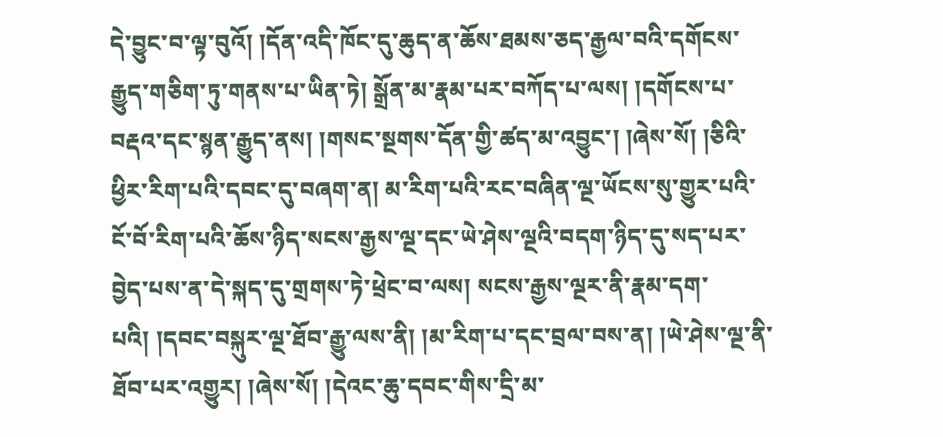དེ་བྱུང་བ་ལྟ་བུའོ། །དོན་འདི་ཁོང་དུ་ཆུད་ན་ཆོས་ཐམས་ཅད་རྒྱལ་བའི་དགོངས་རྒྱུད་གཅིག་ཏུ་གནས་པ་ཡིན་ཏེ། སྒྲོན་མ་རྣམ་པར་བཀོད་པ་ལས། །དགོངས་པ་བརྡའ་དང་སྙན་རྒྱུད་ནས། །གསང་སྔགས་དོན་གྱི་ཚད་མ་འབྱུང་། །ཞེས་སོ། །ཅིའི་ཕྱིར་རིག་པའི་དབང་དུ་བཞག་ན། མ་རིག་པའི་རང་བཞིན་ལྔ་ཡོངས་སུ་གྱུར་པའི་ངོ་བོ་རིག་པའི་ཆོས་ཉིད་སངས་རྒྱས་ལྔ་དང་ཡེ་ཤེས་ལྔའི་བདག་ཉིད་དུ་སད་པར་བྱེད་པས་ན་དེ་སྐད་དུ་གྲགས་ཏེ་ཕྲེང་བ་ལས། སངས་རྒྱས་ལྔར་ནི་རྣམ་དག་
པའི། །དབང་བསྐུར་ལྔ་ཐོབ་རྒྱུ་ལས་ནི། །མ་རིག་པ་དང་བྲལ་བས་ན། །ཡེ་ཤེས་ལྔ་ནི་ཐོབ་པར་འགྱུར། །ཞེས་སོ། །དེའང་ཆུ་དབང་གིས་དྲི་མ་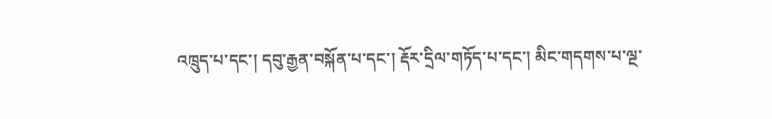འཁྲུད་པ་དང་། དབུ་རྒྱན་བསྐོན་པ་དང་། རྡོར་དྲིལ་གཏོད་པ་དང་། མིང་གདགས་པ་ལྔ་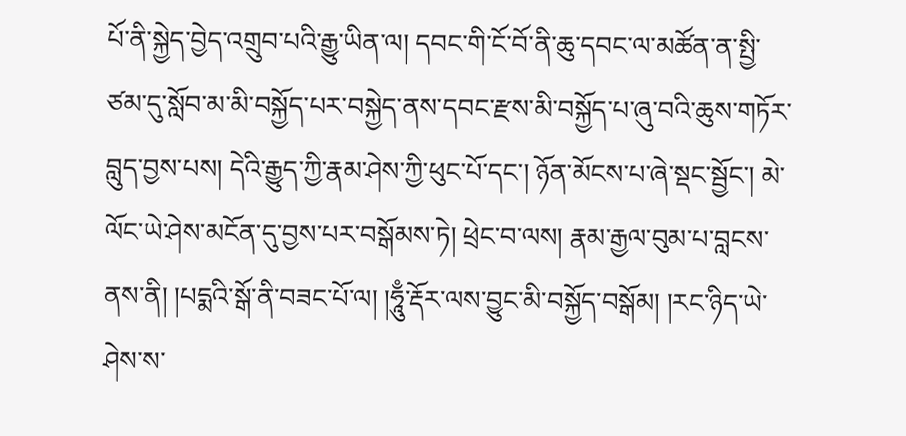པོ་ནི་སྐྱེད་བྱེད་འགྲུབ་པའི་རྒྱུ་ཡིན་ལ། དབང་གི་ངོ་བོ་ནི་ཆུ་དབང་ལ་མཚོན་ན་སྤྱི་ཙམ་དུ་སློབ་མ་མི་བསྐྱོད་པར་བསྐྱེད་ནས་དབང་རྫས་མི་བསྐྱོད་པ་ཞུ་བའི་ཆུས་གཏོར་བླུད་བྱས་པས། དེའི་རྒྱུད་ཀྱི་རྣམ་ཤེས་ཀྱི་ཕུང་པོ་དང་། ཉོན་མོངས་པ་ཞེ་སྡང་སྦྱོང་། མེ་ལོང་ཡེ་ཤེས་མངོན་དུ་བྱས་པར་བསྒོམས་ཏེ། ཕྲེང་བ་ལས། རྣམ་རྒྱལ་བུམ་པ་བླངས་ནས་ནི། །པདྨའི་སྒོ་ནི་བཟང་པོ་ལ། །ཧཱུྃ་རྡོར་ལས་བྱུང་མི་བསྐྱོད་བསྒོམ། །རང་ཉིད་ཡེ་ཤེས་ས་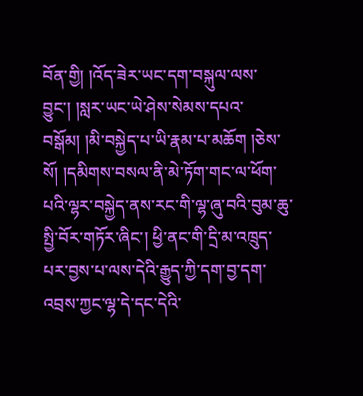བོན་གྱི། །འོད་ཟེར་ཡང་དག་བསྐུལ་ལས་བྱུང་། །སླར་ཡང་ཡེ་ཤེས་སེམས་དཔའ་བསྒོམ། །མི་བསྐྱེད་པ་ཡི་རྣམ་པ་མཆོག །ཅེས་སོ། །དམིགས་བསལ་ནི་མེ་ཏོག་གང་ལ་ཕོག་པའི་ལྷར་བསྐྱེད་ནས་རང་གི་ལྷ་ཞུ་བའི་བུམ་ཆུ་སྤྱི་བོར་གཏོར་ཞིང་། ཕྱི་ནང་གི་དྲི་མ་འཁྲུད་པར་བྱས་པ་ལས་དེའི་རྒྱུད་ཀྱི་དག་བྱ་དག་འབྲས་ཀྱང་ལྷ་དེ་དང་དེའི་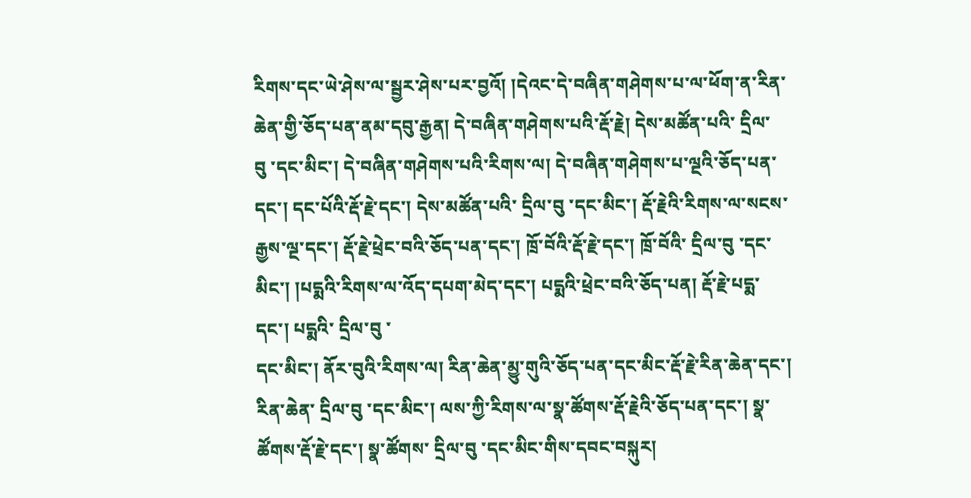རིགས་དང་ཡེ་ཤེས་ལ་སྦྱར་ཤེས་པར་བྱའོ། །དེའང་དེ་བཞིན་གཤེགས་པ་ལ་ཕོག་ན་རིན་ཆེན་གྱི་ཅོད་པན་ནམ་དབུ་རྒྱན། དེ་བཞིན་གཤེགས་པའི་རྡོ་རྗེ། དེས་མཚོན་པའི་ དྲིལ་བུ ་དང་མིང་། དེ་བཞིན་གཤེགས་པའི་རིགས་ལ། དེ་བཞིན་གཤེགས་པ་ལྔའི་ཅོད་པན་དང་། དང་པོའི་རྡོ་རྗེ་དང་། དེས་མཚོན་པའི་ དྲིལ་བུ ་དང་མིང་། རྡོ་རྗེའི་རིགས་ལ་སངས་རྒྱས་ལྔ་དང་། རྡོ་རྗེ་ཕྲེང་བའི་ཅོད་པན་དང་། ཁྲོ་བོའི་རྡོ་རྗེ་དང་། ཁྲོ་བོའི་ དྲིལ་བུ ་དང་མིང་། །པདྨའི་རིགས་ལ་འོད་དཔག་མེད་དང་། པདྨའི་ཕྲེང་བའི་ཅོད་པན། རྡོ་རྗེ་པདྨ་དང་། པདྨའི་ དྲིལ་བུ ་
དང་མིང་། ནོར་བུའི་རིགས་ལ། རིན་ཆེན་མྱུ་གུའི་ཅོད་པན་དང་མིང་རྡོ་རྗེ་རིན་ཆེན་དང་། རིན་ཆེན་ དྲིལ་བུ ་དང་མིང་། ལས་ཀྱི་རིགས་ལ་སྣ་ཚོགས་རྡོ་རྗེའི་ཅོད་པན་དང་། སྣ་ཚོགས་རྡོ་རྗེ་དང་། སྣ་ཚོགས་ དྲིལ་བུ ་དང་མིང་གིས་དབང་བསྐུར།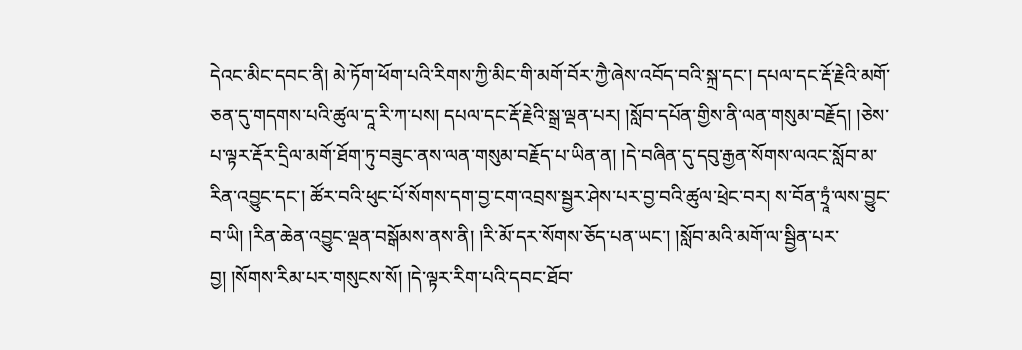དེའང་མིང་དབང་ནི། མེ་ཏོག་ཕོག་པའི་རིགས་ཀྱི་མིང་གི་མགོ་བོར་ཀྱཻ་ཞེས་འབོད་བའི་སྐྲ་དང་། དཔལ་དང་རྡོ་རྗེའི་མགོ་ཅན་དུ་གདགས་པའི་ཚུལ་དཱ་རི་ཀ་པས། དཔལ་དང་རྡོ་རྗེའི་སྒྲ་ལྡན་པར། །སློབ་དཔོན་གྱིས་ནི་ལན་གསུམ་བརྗོད། །ཅེས་པ་ལྟར་རྡོར་དྲིལ་མགོ་ཐོག་ཏུ་བཟུང་ནས་ལན་གསུམ་བརྗོད་པ་ཡིན་ན། །དེ་བཞིན་དུ་དབུ་རྒྱན་སོགས་ལའང་སློབ་མ་རིན་འབྱུང་དང་། ཚོར་བའི་ཕུང་པོ་སོགས་དག་བྱ་ངག་འབྲས་སྦྱར་ཤེས་པར་བྱ་བའི་ཚུལ་ཕྲེང་བར། ས་བོན་ཏྲཱཾ་ལས་བྱུང་བ་ཡི། །རིན་ཆེན་འབྱུང་ལྡན་བསྒོམས་ནས་ནི། །རི་མོ་དར་སོགས་ཅོད་པན་ཡང་། །སློབ་མའི་མགོ་ལ་སྦྱིན་པར་བྱ། །སོགས་རིམ་པར་གསུངས་སོ། །དེ་ལྟར་རིག་པའི་དབང་ཐོབ་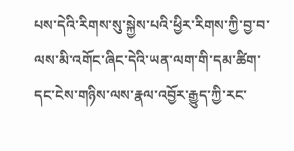པས་དེའི་རིགས་སུ་སྐྱེས་པའི་ཕྱིར་རིགས་ཀྱི་བྱ་བ་ལས་མི་འགོང་ཞིང་དེའི་ཡན་ལག་གི་དམ་ཚིག་དང་ངེས་གཉིས་ལས་རྣལ་འབྱོར་རྒྱུད་ཀྱི་རང་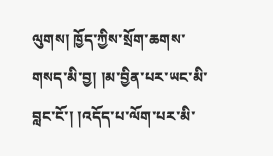ལུགས། ཁྱོད་ཀྱིས་སྲོག་ཆགས་གསད་མི་བྱ། །མ་བྱིན་པར་ཡང་མི་བླང་ངོ་། །འདོད་པ་ལོག་པར་མི་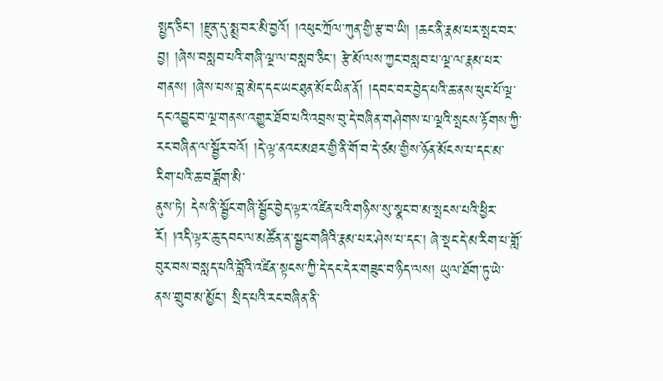སྤྱད་ཅིང་། །རྫུན་དུ་སྨྲ་བར་མི་བྱའོ། །འཕུང་ཀྲོལ་ཀུན་གྱི་རྩ་བ་ཡི། །ཆང་ནི་རྣམ་པར་སྤང་བར་བྱ། །ཞེས་བསླབ་པའི་གཞི་ལྔ་ལ་བསླབ་ཅིང་། རྩེ་མོ་ལས་ཀྱང་བསླབ་པ་ལྔ་ལ་རྣམ་པར་གནས། །ཞེས་པས་བླ་མེད་དང་ཡང་ཐུན་མོང་ཡིན་ནོ། །དབང་བར་བྱེད་པའི་ཆ་ནས་ཕུང་པོ་ལྔ་དང་འབྱུང་བ་ལྔ་གནས་འགྱུར་ཐོབ་པའི་འབྲས་བུ་དེ་བཞིན་གཤེགས་པ་ལྔའི་སྤངས་རྟོགས་ཀྱི་རང་བཞིན་ལ་སྦྱོར་བའོ། །དེ་ལྟ་ནའང་མཐར་གྱི་ནི་གོ་བ་དེ་ཙམ་གྱིས་ཉོན་མོངས་པ་དང་མ་རིག་པའི་ཆ་བཟློག་མི་
ནུས་ཏེ། དེས་ནི་སྦྱོང་གཞི་སྦྱོང་བྱེད་ལྟར་འཛིན་པའི་གཉིས་སུ་སྣང་བ་མ་སྤངས་པའི་ཕྱིར་རོ། །འདི་ལྟར་ཆུ་དབང་ལ་མཚོན་ན་སྦྱང་གཞིའི་རྣམ་པར་ཤེས་པ་དང་། ཞེ་སྡང་དེ་མ་རིག་པ་གློ་བུར་བས་བསླད་པའི་བློའི་འཛིན་སྟངས་ཀྱི་དེ་དང་དེར་གཟུང་བ་ཉིད་ལས། ཡུལ་ཐོག་ཏུ་ཡེ་ནས་གྲུབ་མ་མྱོང་། སྲིད་པའི་རང་བཞིན་ནི་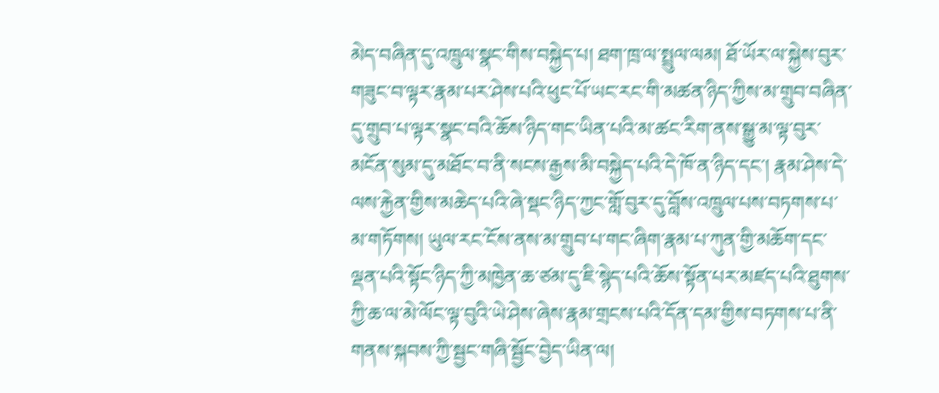མེད་བཞིན་དུ་འཁྲུལ་སྣང་གིས་བསྐྱེད་པ། ཐག་ཁྲ་ལ་སྤྲུལ་ལམ། ཐོ་ཡོར་ལ་སྐྱེས་བུར་གཟུང་བ་ལྟར་རྣམ་པར་ཤེས་པའི་ཕུང་པོ་ཡང་རང་གི་མཚན་ཉིད་ཀྱིས་མ་གྲུབ་བཞིན་དུ་གྲུབ་པ་ལྟར་སྣང་བའི་ཆོས་ཉིད་གང་ཡིན་པའི་མ་ཚང་རིག་ནས་སྒྱུ་མ་ལྟ་བུར་མངོན་སུམ་དུ་མཐོང་བ་ནི་སངས་རྒྱས་མི་བསྐྱེད་པའི་དེ་ཁོ་ན་ཉིད་དང་། རྣམ་ཤེས་དེ་ལས་རྐྱེན་གྱིས་མཆེད་པའི་ཞེ་སྡང་ཉིད་ཀྱང་གློ་བུར་དུ་བློས་འཁྲུལ་པས་བཏགས་པ་མ་གཏོགས། ཡུལ་རང་ངོས་ནས་མ་གྲུབ་པ་གང་ཞིག་རྣམ་པ་ཀུན་གྱི་མཆོག་དང་ལྡན་པའི་སྟོང་ཉིད་ཀྱི་མཁྱེན་ཆ་ཙམ་དུ་ཇི་སྙེད་པའི་ཆོས་སྟོན་པར་མཛད་པའི་ཐུགས་ཀྱི་ཆ་ལ་མེ་ལོང་ལྟ་བུའི་ཡེ་ཤེས་ཞེས་རྣམ་གྲངས་པའི་དོན་དམ་གྱིས་བཏགས་པ་ནི་གནས་སྐབས་ཀྱི་སྦྱང་གཞི་སྦྱོང་བྱེད་ཡིན་ལ།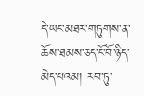དེ་ཡང་མཐར་གཏུགས་ན་ཆོས་ཐམས་ཅད་ངོ་བོ་ཉིད་མེད་པའམ། རབ་ཏུ་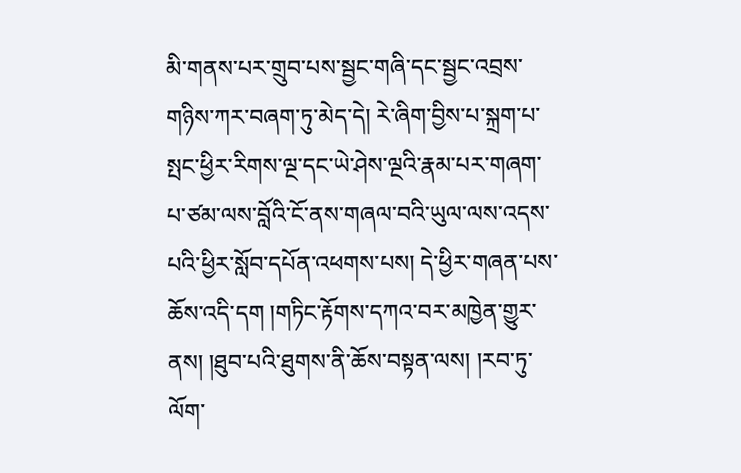མི་གནས་པར་གྲུབ་པས་སྦྱང་གཞི་དང་སྦྱང་འབྲས་གཉིས་ཀར་བཞག་ཏུ་མེད་དེ། རེ་ཞིག་བྱིས་པ་སྐྲག་པ་སྤང་ཕྱིར་རིགས་ལྔ་དང་ཡེ་ཤེས་ལྔའི་རྣམ་པར་གཞག་པ་ཙམ་ལས་བློའི་ངོ་ནས་གཞལ་བའི་ཡུལ་ལས་འདས་པའི་ཕྱིར་སློབ་དཔོན་འཕགས་པས། དེ་ཕྱིར་གཞན་པས་ཆོས་འདི་དག །གཏིང་རྟོགས་དཀའ་བར་མཁྱེན་གྱུར་ནས། །ཐུབ་པའི་ཐུགས་ནི་ཆོས་བསྟན་ལས། །རབ་ཏུ་ལོག་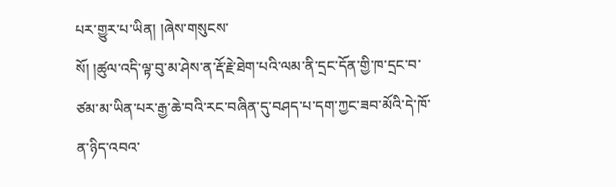པར་གྱུར་པ་ཡིན། །ཞེས་གསུངས་
སོ། །ཚུལ་འདི་ལྟ་བུ་མ་ཤེས་ན་རྡོ་རྗེ་ཐེག་པའི་ལམ་ནི་དྲང་དོན་གྱི་ཁ་དྲང་བ་ཙམ་མ་ཡིན་པར་རྒྱ་ཆེ་བའི་རང་བཞིན་དུ་བཤད་པ་དག་ཀྱང་ཟབ་མོའི་དེ་ཁོ་ན་ཉིད་འབའ་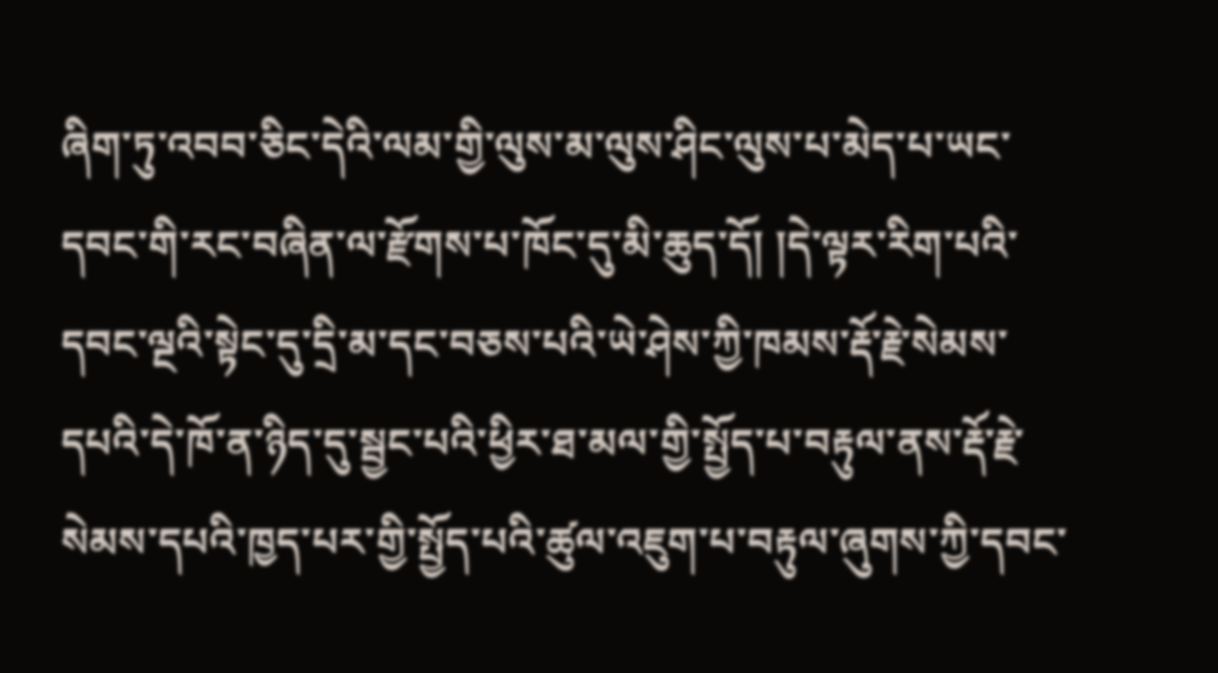ཞིག་ཏུ་འབབ་ཅིང་དེའི་ལམ་གྱི་ལུས་མ་ལུས་ཤིང་ལུས་པ་མེད་པ་ཡང་དབང་གི་རང་བཞིན་ལ་རྫོགས་པ་ཁོང་དུ་མི་ཆུད་དོ། །དེ་ལྟར་རིག་པའི་དབང་ལྔའི་སྟེང་དུ་དྲི་མ་དང་བཅས་པའི་ཡེ་ཤེས་ཀྱི་ཁམས་རྡོ་རྗེ་སེམས་དཔའི་དེ་ཁོ་ན་ཉིད་དུ་སྦྱང་པའི་ཕྱིར་ཐ་མལ་གྱི་སྤྱོད་པ་བརྟུལ་ནས་རྡོ་རྗེ་སེམས་དཔའི་ཁྱད་པར་གྱི་སྤྱོད་པའི་ཚུལ་འཇུག་པ་བརྟུལ་ཞུགས་ཀྱི་དབང་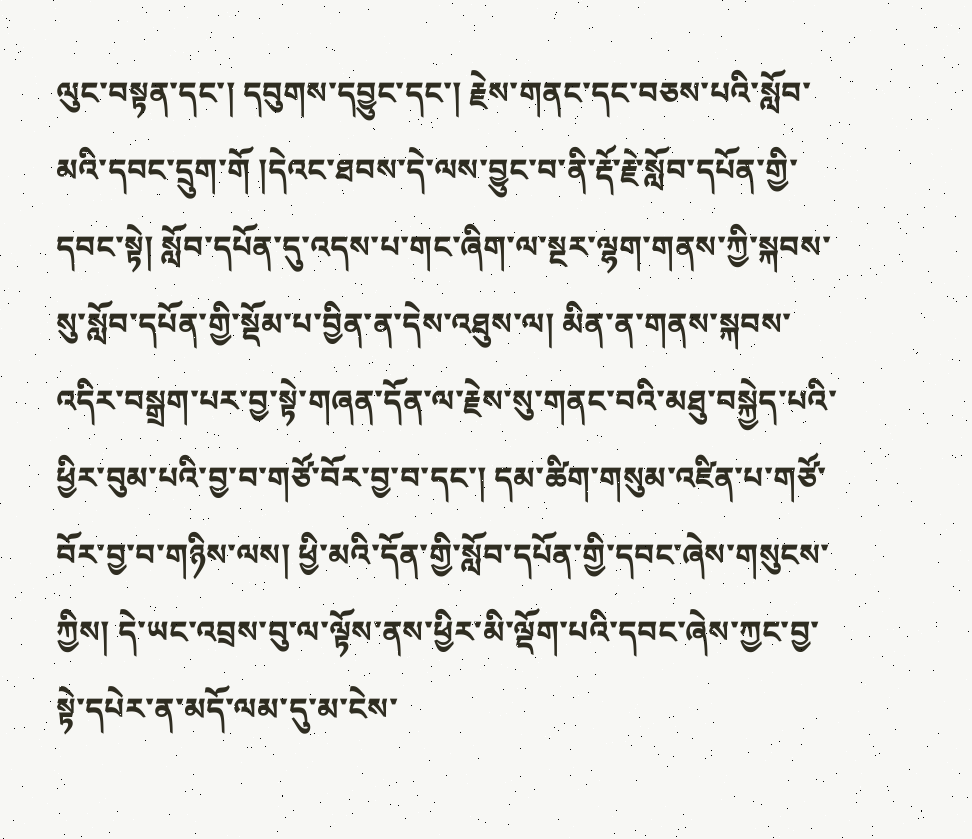ལུང་བསྟན་དང་། དབུགས་དབྱུང་དང་། རྗེས་གནང་དང་བཅས་པའི་སློབ་མའི་དབང་དྲུག་གོ །དེའང་ཐབས་དེ་ལས་བྱུང་བ་ནི་རྡོ་རྗེ་སློབ་དཔོན་གྱི་དབང་སྟེ། སློབ་དཔོན་དུ་འདས་པ་གང་ཞིག་ལ་སྔར་ལྷག་གནས་ཀྱི་སྐབས་སུ་སློབ་དཔོན་གྱི་སྡོམ་པ་བྱིན་ན་དེས་འཐུས་ལ། མིན་ན་གནས་སྐབས་འདིར་བསྒྲག་པར་བྱ་སྟེ་གཞན་དོན་ལ་རྗེས་སུ་གནང་བའི་མཐུ་བསྐྱེད་པའི་ཕྱིར་བུམ་པའི་བྱ་བ་གཙོ་བོར་བྱ་བ་དང་། དམ་ཚིག་གསུམ་འཛིན་པ་གཙོ་བོར་བྱ་བ་གཉིས་ལས། ཕྱི་མའི་དོན་གྱི་སློབ་དཔོན་གྱི་དབང་ཞེས་གསུངས་ཀྱིས། དེ་ཡང་འབྲས་བུ་ལ་ལྟོས་ནས་ཕྱིར་མི་ལྡོག་པའི་དབང་ཞེས་ཀྱང་བྱ་སྟེ་དཔེར་ན་མདོ་ལམ་དུ་མ་ངེས་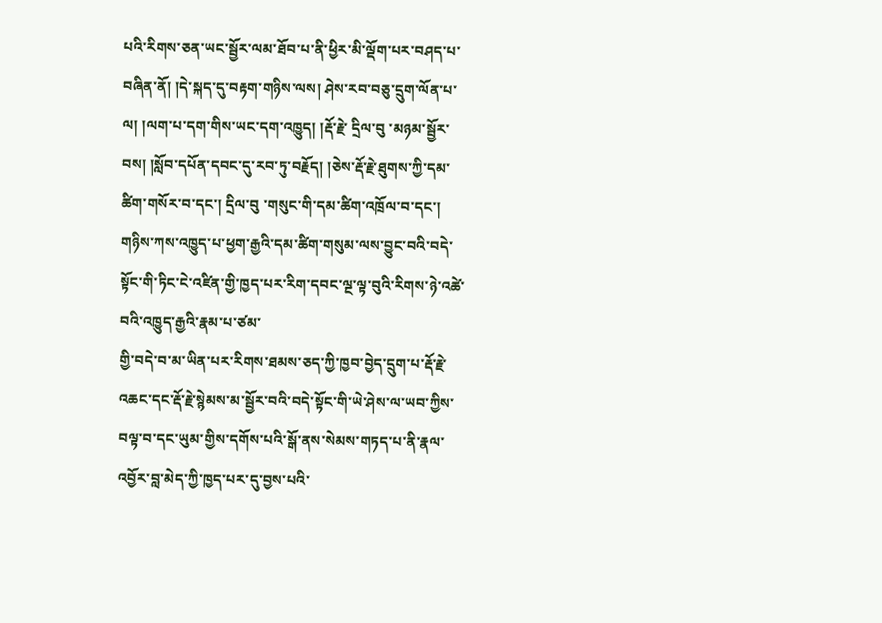པའི་རིགས་ཅན་ཡང་སྦྱོར་ལམ་ཐོབ་པ་ནི་ཕྱིར་མི་ལྡོག་པར་བཤད་པ་བཞིན་ནོ། །དེ་སྐད་དུ་བརྟག་གཉིས་ལས། ཤེས་རབ་བཅུ་དྲུག་ལོན་པ་ལ། །ལག་པ་དག་གིས་ཡང་དག་འཁྱུད། །རྡོ་རྗེ་ དྲིལ་བུ ་མཉམ་སྦྱོར་བས། །སློབ་དཔོན་དབང་དུ་རབ་ཏུ་བརྗོད། །ཅེས་རྡོ་རྗེ་ཐུགས་ཀྱི་དམ་ཚིག་གསོར་བ་དང་། དྲིལ་བུ ་གསུང་གི་དམ་ཚིག་འཁྲོལ་བ་དང་། གཉིས་ཀས་འཁྱུད་པ་ཕྱག་རྒྱའི་དམ་ཚིག་གསུམ་ལས་བྱུང་བའི་བདེ་སྟོང་གི་ཏིང་ངེ་འཛིན་གྱི་ཁྱད་པར་རིག་དབང་ལྔ་ལྟ་བུའི་རིགས་ཉེ་འཚེ་བའི་འཁྱུད་རྒྱའི་རྣམ་པ་ཙམ་
གྱི་བདེ་བ་མ་ཡིན་པར་རིགས་ཐམས་ཅད་ཀྱི་ཁྱབ་བྱེད་དྲུག་པ་རྡོ་རྗེ་འཆང་དང་རྡོ་རྗེ་སྙེམས་མ་སྦྱོར་བའི་བདེ་སྟོང་གི་ཡེ་ཤེས་ལ་ཡབ་ཀྱིས་བལྟ་བ་དང་ཡུམ་གྱིས་དགོས་པའི་སྒོ་ནས་སེམས་གཏད་པ་ནི་རྣལ་འབྱོར་བླ་མེད་ཀྱི་ཁྱད་པར་དུ་བྱས་པའི་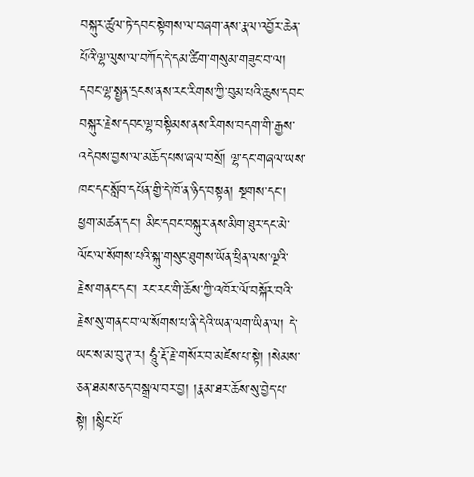བསྐུར་ཚུལ་ཏེ་དབང་སྟེགས་ལ་བཞག་ནས་རྣལ་འབྱོར་ཆེན་པོའི་ལྷ་ལུས་ལ་བཀོད་དེ་དམ་ཚིག་གསུམ་གཟུང་བ་ལ། དབང་ལྷ་སྤྱན་དྲངས་ནས་རང་རིགས་ཀྱི་བུམ་པའི་ཆུས་དབང་བསྐུར་རྗེས་དབང་ལྷ་བསྟིམས་ནས་རིགས་བདག་གི་རྒྱས་འདེབས་བྱས་ལ་མཆོད་པས་ཞལ་བསྲོ། ལྷ་དང་གཞལ་ཡས་ཁང་དང་སློབ་དཔོན་གྱི་དེ་ཁོ་ན་ཉིད་བསྟན། སྔགས་དང་། ཕྱག་མཚན་དང་། མིང་དབང་བསྐུར་ནས་མིག་ཐུར་དང་མེ་ལོང་ལ་སོགས་པའི་སྐུ་གསུང་ཐུགས་ཡོན་ཕྲིན་ལས་ལྔའི་རྗེས་གནང་དང་། རང་རང་གི་ཆོས་ཀྱི་འཁོར་ལོ་བསྐོར་བའི་རྗེས་སུ་གནང་བ་ལ་སོགས་པ་ནི་དེའི་ཡན་ལག་ཡིན་ལ། དེ་ཡང་ས་མ་བུ་ཊ་ར། ཧཱུཾ་རྡོ་རྗེ་གསོར་བ་མཛེས་པ་སྟེ། །སེམས་ཅན་ཐམས་ཅད་བསྒྲལ་བར་བྱ། །རྣམ་ཐར་ཆོས་སུ་བྱེད་པ་སྟེ། །སྙིང་པོ་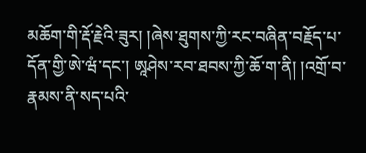མཆོག་གི་རྡོ་རྗེའི་ཟུར། །ཞེས་ཐུགས་ཀྱི་རང་བཞིན་བརྗོད་པ་དོན་གྱི་ཨེ་ཝཾ་དང་། ཨཱཤེས་རབ་ཐབས་ཀྱི་ཆོ་ག་ནི། །འགྲོ་བ་རྣམས་ནི་སད་པའི་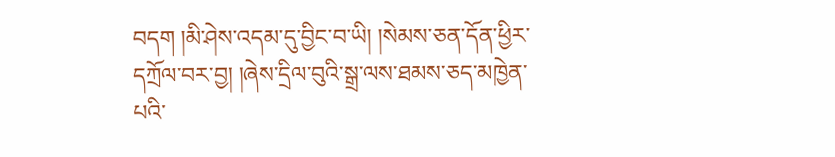བདག །མི་ཤེས་འདམ་དུ་བྱིང་བ་ཡི། །སེམས་ཅན་དོན་ཕྱིར་དཀྲོལ་བར་བྱ། །ཞེས་དྲིལ་བུའི་སྒྲ་ལས་ཐམས་ཅད་མཁྱེན་པའི་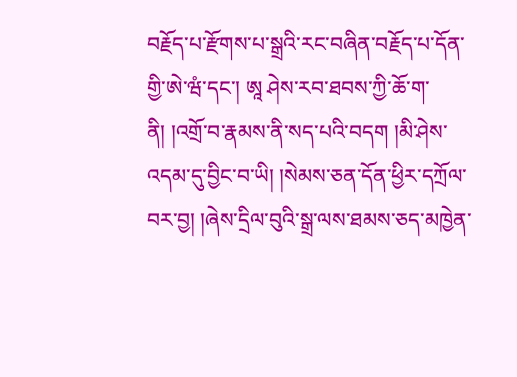བརྗོད་པ་རྫོགས་པ་སྒྲའི་རང་བཞིན་བརྗོད་པ་དོན་གྱི་ཨེ་ཝཾ་དང་། ཨཱ ཤེས་རབ་ཐབས་ཀྱི་ཆོ་ག་ནི། །འགྲོ་བ་རྣམས་ནི་སད་པའི་བདག །མི་ཤེས་འདམ་དུ་བྱིང་བ་ཡི། །སེམས་ཅན་དོན་ཕྱིར་དཀྲོལ་བར་བྱ། །ཞེས་དྲིལ་བུའི་སྒྲ་ལས་ཐམས་ཅད་མཁྱེན་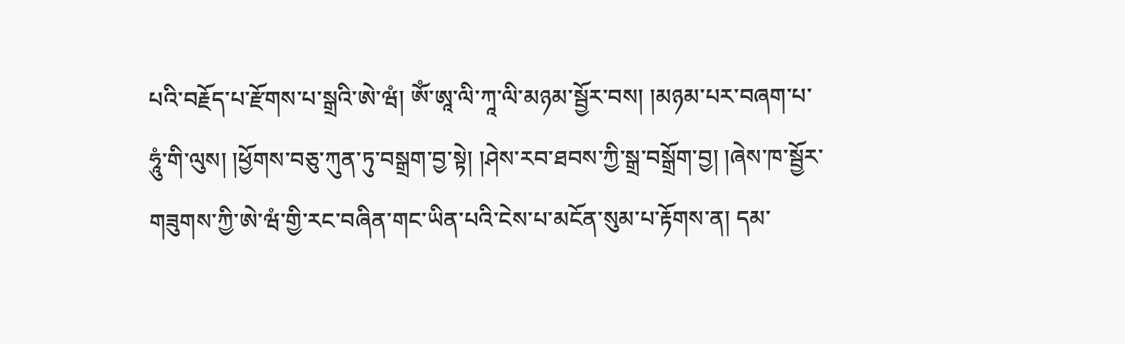པའི་བརྗོད་པ་རྫོགས་པ་སྒྲའི་ཨེ་ཝཾ། ཨོཾ་ཨཱ་ལི་ཀཱ་ལི་མཉམ་སྦྱོར་བས། །མཉམ་པར་བཞག་པ་ཧཱུཾ་གི་ལུས། །ཕྱོགས་བཅུ་ཀུན་ཏུ་བསྒྲག་བྱ་སྟེ། །ཤེས་རབ་ཐབས་ཀྱི་སྒྲ་བསྒྲོག་བྱ། །ཞེས་ཁ་སྦྱོར་གཟུགས་ཀྱི་ཨེ་ཝཾ་གྱི་རང་བཞིན་གང་ཡིན་པའི་ངེས་པ་མངོན་སུམ་པ་རྟོགས་ན། དམ་